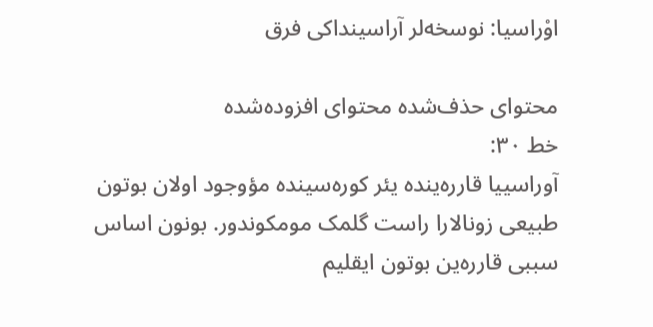اوْراسیا: نوسخه‌لر آراسینداکی فرق

محتوای حذف‌شده محتوای افزوده‌شده
خط ۳۰:
آوراسییا قارره‌ینده یئر کوره‌سینده مؤوجود اولان بوتون طبیعی زونالارا راست گلمک مومکوندور. بونون اساس سببی قارره‌ین بوتون ایقلیم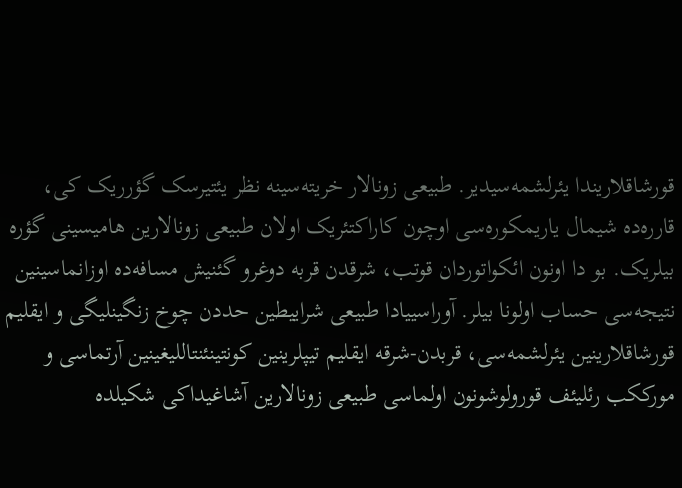قورشاقلاریندا یئرلشمه‌سیدیر. طبیعی زونالار خریته‌سینه نظر یئتیرسک گؤرریک کی، قارره‌ده شیمال یاریمکوره‌سی اوچون کاراکتئریک اولان طبیعی زونالارین هامیسینی گؤره بیلریک. بو دا اونون ائکواتوردان قوتب، شرقدن قربه دوغرو گئنیش مسافه‌ده اوزانماسینین نتیجه‌سی حساب اولونا بیلر. آوراسییادا طبیعی شراییطین حددن چوخ زنگینلیگی و ایقلیم قورشاقلارینین یئرلشمه‌سی، قربدن-شرقه ایقلیم تیپلرینین کونتینئنتاللیغینین آرتماسی و مورککب رئلیئف قورولوشونون اولماسی طبیعی زونالارین آشاغیداکی شکیلده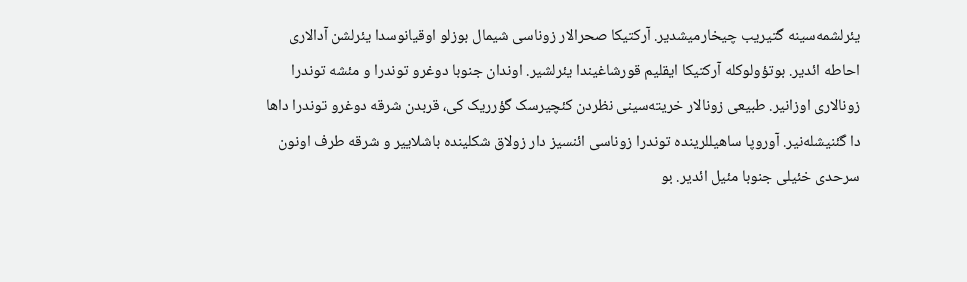یئرلشمه‌سینه گتیریب چیخارمیشدیر. آرکتیکا صحرالار زوناسی شیمال بوزلو اوقیانوسدا یئرلشن آدالاری احاطه ائدیر. بوتؤولوکله آرکتیکا ایقلیم قورشاغیندا یئرلشیر. اوندان جنوبا دوغرو توندرا و مئشه توندرا زونالاری اوزانیر. طبیعی زونالار خریته‌سینی نظردن کئچیرسک گؤرریک کی، قربدن شرقه دوغرو توندرا داها دا گئنیشله‌نیر. آوروپا ساهیللرینده توندرا زوناسی ائنسیز دار زولاق شکلینده باشلاییر و شرقه طرف اونون سرحدی خئیلی جنوبا مئیل ائدیر. بو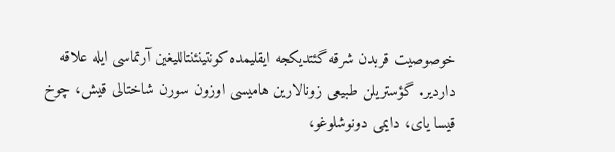خوصوصیت قربدن شرقه گئتدیکجه ایقلیمده کونتینئنتاللیغین آرتماسی ایله علاقه داردیر. گؤستریلن طبیعی زونالارین هامیسی اوزون سورن شاختالی قیش، چوخ قیسا یای، دایمی دونوشلوغو،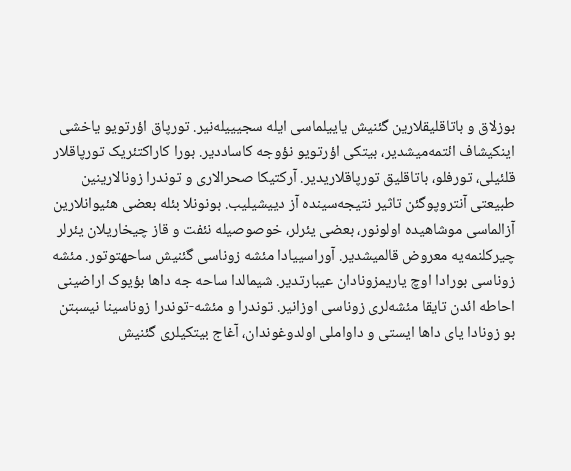بوزلاق و باتاقلیقلارین گئنیش یاییلماسی ایله سجیییله‌نیر. تورپاق اؤرتویو یاخشی اینکیشاف ائتمه‌میشدیر، بیتکی اؤرتویو نؤوجه کاساددیر. بورا کاراکتئریک تورپاقلار قلئیلی، تورفلو، باتاقلیق تورپاقلاریدیر. آرکتیکا صحرالاری و توندرا زونالارینین طبیعتی آنتروپوگئن تاثیر نتیجه‌سینده آز دییشیلیب. بونونلا بئله بعضی هئیوانلارین آزالماسی موشاهیده اولونور، بعضی یئرلر، خوصوصیله نئفت و قاز چیخاریلان یئرلر چیرکلنمه‌یه معروض قالمیشدیر. آوراسییادا مئشه زوناسی گئنیش ساحهتوتور. مئشه زوناسی بورادا اوچ یاریمزونادان عیبارتدیر. شیمالدا ساحه جه داها بؤیوک اراضینی احاطه ائدن تایقا مئشه‌لری زوناسی اوزانیر. توندرا و مئشه-توندرا زوناسینا نیسبتن بو زونادا یای داها ایستی و داواملی اولدوغوندان، آغاج بیتکیلری گئنیش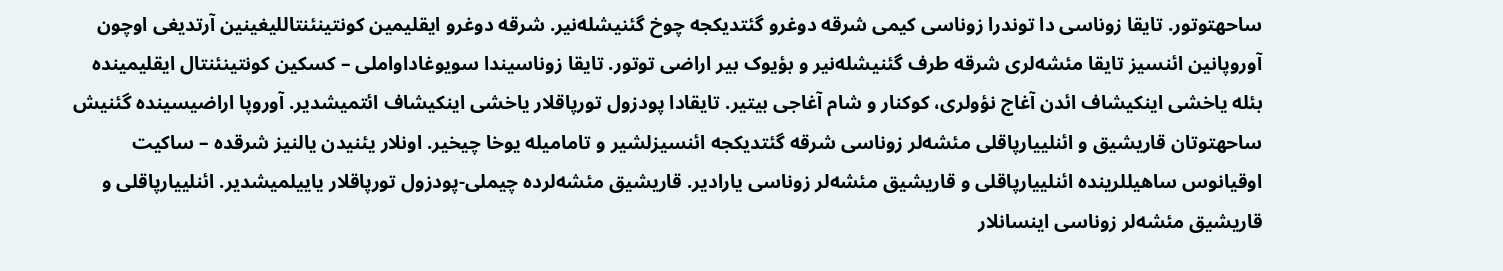ساحهتوتور. تایقا زوناسی دا توندرا زوناسی کیمی شرقه دوغرو گئتدیکجه چوخ گئنیشله‌نیر. شرقه دوغرو ایقلیمین کونتینئنتاللیغینین آرتدیغی اوچون آوروپانین ائنسیز تایقا مئشه‌لری شرقه طرف گئنیشله‌نیر و بؤیوک بیر اراضی توتور. تایقا زوناسیندا سویوغاداواملی – کسکین کونتینئنتال ایقلیمینده بئله یاخشی اینکیشاف ائدن آغاج نؤولری، کوکنار و شام آغاجی بیتیر. تایقادا پودزول تورپاقلار یاخشی اینکیشاف ائتمیشدیر. آوروپا اراضیسینده گئنیش ساحهتوتان قاریشیق و ائنلییارپاقلی مئشه‌لر زوناسی شرقه گئتدیکجه ائنسیزلشیر و تامامیله یوخا چیخیر. اونلار یئنیدن یالنیز شرقده – ساکیت اوقیانوس ساهیللرینده ائنلییارپاقلی و قاریشیق مئشه‌لر زوناسی یارادیر. قاریشیق مئشه‌لرده چیملی-پودزول تورپاقلار یاییلمیشدیر. ائنلییارپاقلی و قاریشیق مئشه‌لر زوناسی اینسانلار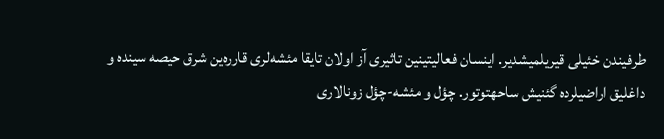طرفیندن خئیلی قیریلمیشدیر. اینسان فعالیتینین تاثیری آز اولان تایقا مئشه‌لری قارره‌ین شرق حیصه سینده و داغلیق اراضیلرده گئنیش ساحهتوتور. چؤل و مئشه-چؤل زونالاری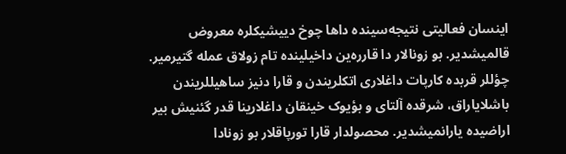اینسان فعالیتی نتیجه‌سینده داها چوخ دییشیکلره معروض قالمیشدیر. بو زونالار دا قارره‌ین داخیلینده تام زولاق عمله گتیرمیر. چؤللر قربده کارپات داغلاری اتکلریندن و قارا دنیز ساهیللریندن باشلایاراق، شرقده آلتای و بؤیوک خینقان داغلارینا قدر گئنیش بیر اراضیده یارانمیشدیر. محصولدار قارا تورپاقلار بو زونادا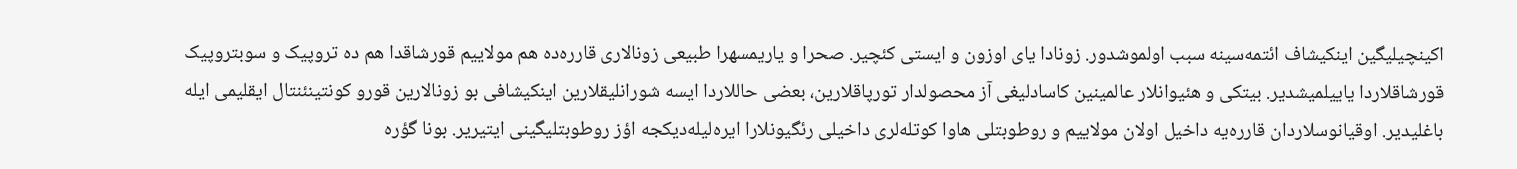اکینچیلیگین اینکیشاف ائتمه‌سینه سبب اولموشدور. زونادا یای اوزون و ایستی کئچیر. صحرا و یاریمسهرا طبیعی زونالاری قارره‌ده هم مولاییم قورشاقدا هم ده تروپیک و سوبتروپیک قورشاقلاردا یاییلمیشدیر. بیتکی و هئیوانلار عالمینین کاسادلیغی آز محصولدار تورپاقلارین، بعضی حاللاردا ایسه شورانلیقلارین اینکیشافی بو زونالارین قورو کونتینئنتال ایقلیمی ایله باغلیدیر. اوقیانوسلاردان قارره‌یه داخیل اولان مولاییم و روطوبتلی هاوا کوتله‌لری داخیلی رئگیونلارا ایره‌لیله‌دیکجه اؤز روطوبتلیگینی ایتیریر. بونا گؤره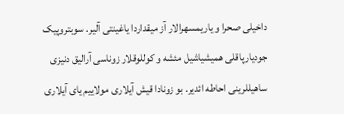داخیلی صحرا و یاریمسهرالار آز میقداردا یاغینتی آلیر. سوبتروپیک جودیارپاقلی همیشیاشیل مئشه و کوللوقلار زوناسی آرالیق دنیزی ساهیللرینی احاطه ائدیر. بو زونادا قیش آیلاری مولاییم یای آیلاری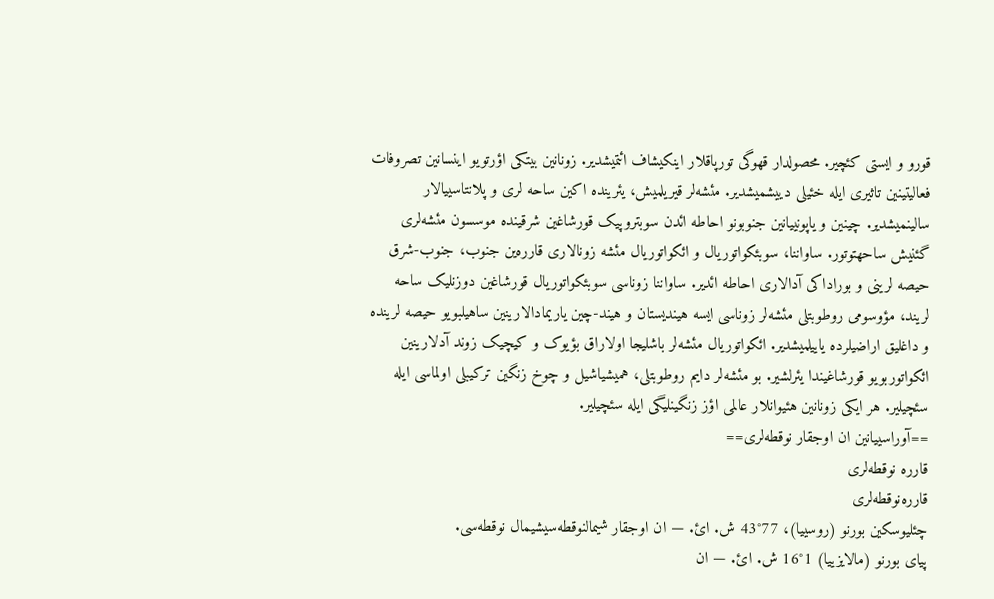قورو و ایستی کئچیر. محصولدار قهوگی تورپاقلار اینکیشاف ائتمیشدیر. زونانین بیتکی اؤرتویو اینسانین تصروفات فعالیتینین تاثیری ایله خئیلی دییشمیشدیر. مئشه‌لر قیریلمیش، یئرینده اکین ساحه لری و پلانتاسییالار سالینمیشدیر. چینین و یاپونییانین جنوبونو احاطه ائدن سوبتروپیک قورشاغین شرقینده موسسون مئشه‌لری گئنیش ساحهتوتور. ساواننا، سوبئکواتوریال و ائکواتوریال مئشه زونالاری قارره‌ین جنوب، جنوب-شرق حیصه لرینی و بوراداکی آدالاری احاطه ائدیر. ساواننا زوناسی سوبئکواتوریال قورشاغین دوزنلیک ساحه لریند، مؤوسومی روطوبتلی مئشه‌لر زوناسی ایسه هیندیستان و هیند-چین یاریمادالارینین ساهیلبویو حیصه لرینده و داغلیق اراضیلرده یاییلمیشدیر. ائکواتوریال مئشه‌لر باشلیجا اولاراق بؤیوک و کیچیک زوند آدلارینین ائکواتوربویو قورشاغیندا یئرلشیر. بو مئشه‌لر دایم روطوبتلی، همیشیاشیل و چوخ زنگین ترکیبلی اولماسی ایله سئچیلیر. هر ایکی زونانین هئیوانلار عالمی اؤز زنگینلیگی ایله سئچیلیر.
==آوراسییانین ان اوجقار نوقطه‌لری==
قارره‌ نوقطه‌لری
قارره‌نوقطه‌لری
چئلیوسکین بورنو (روسییا)، 77°43 ش. ائ. — ان اوجقار شیمالنوقطه‌سیشیمال نوقطه‌سی.
پیای بورنو (مالایزییا) 1°16 ش. ائ. — ان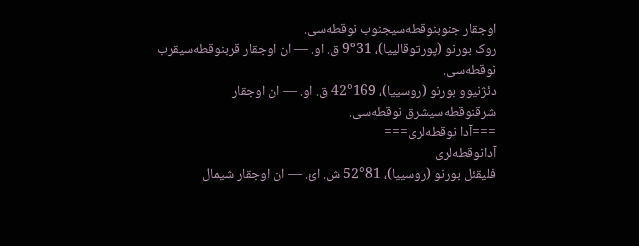اوجقار جنوبنوقطه‌سیجنوب نوقطه‌سی.
روک بورنو (پورتوقالییا)، 9º31 ق. او. — ان اوجقار قربنوقطه‌سیقرب نوقطه‌سی.
دئژنیوو بورنو (روسییا)، 169°42 ق. او. — ان اوجقار شرقنوقطه‌سیشرق نوقطه‌سی.
===آدا نوقطه‌لری===
آدانوقطه‌لری
فلیقئل بورنو (روسییا)، 81°52 ش. ائ. — ان اوجقار شیمال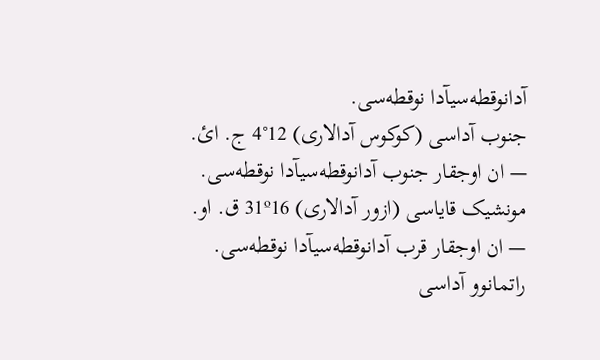آدانوقطه‌سیآدا نوقطه‌سی.
جنوب آداسی (کوکوس آدالاری) 12°4 ج. ائ. — ان اوجقار جنوب آدانوقطه‌سیآدا نوقطه‌سی.
مونشیک قایاسی (ازور آدالاری) 31º16 ق. او. — ان اوجقار قرب آدانوقطه‌سیآدا نوقطه‌سی.
راتمانوو آداسی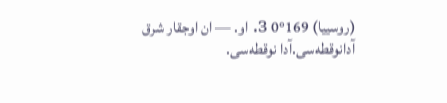(روسییا) 169°0 з. او. — ان اوجقار شرق آدانوقطه‌سی.آدا نوقطه‌سی.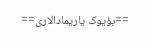==بؤیوک یاریمادالاری==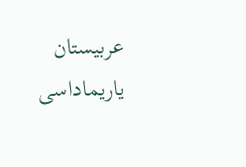عربیستان یاریماداسی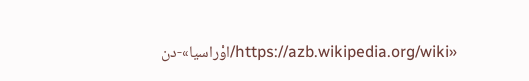«https://azb.wikipedia.org/wiki/اوْراسیا»-دن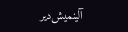آلینمیش‌دیر